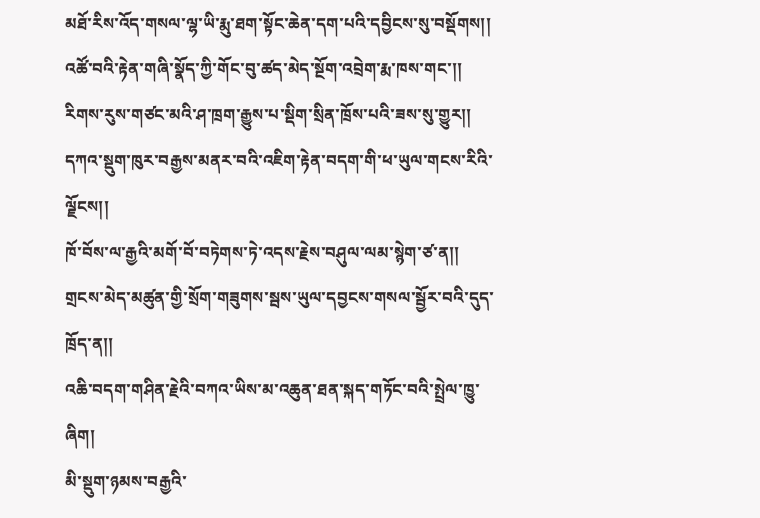མཐོ་རིས་འོད་གསལ་ལྷ་ཡི་རྨུ་ཐག་སྟོང་ཆེན་དག་པའི་དབྱིངས་སུ་བསྡོགས།།
འཚོ་བའི་རྟེན་གཞི་སྣོད་ཀྱི་གོང་བུ་ཚད་མེད་སྔོག་འབྲེག་རྨ་ཁས་གང་།།
རིགས་རུས་གཙང་མའི་ཤ་ཁྲག་རྒྱུས་པ་སྡིག་སྲིན་ཁྲོས་པའི་ཟས་སུ་གྱུར།།
དཀའ་སྡུག་ཁུར་བརྒྱས་མནར་བའི་འཇིག་རྟེན་བདག་གི་ཕ་ཡུལ་གངས་རིའི་ལྗོངས།།
ཁོ་བོས་ལ་རྒྱའི་མགོ་བོ་བཏེགས་ཏེ་འདས་རྗེས་བཤུལ་ལམ་སྙེག་ཙ་ན།།
གྲངས་མེད་མཚུན་གྱི་སྲོག་གཟུགས་སྦས་ཡུལ་དབྱངས་གསལ་སྦྱོར་བའི་དུད་ཁྲོད་ན།།
འཆི་བདག་གཤིན་རྗེའི་བཀའ་ཡིས་མ་འཆུན་ཐན་སྐད་གཏོང་བའི་སྤྲེལ་ཁྱུ་ཞིག།
མི་སྡུག་ཉམས་བརྒྱའི་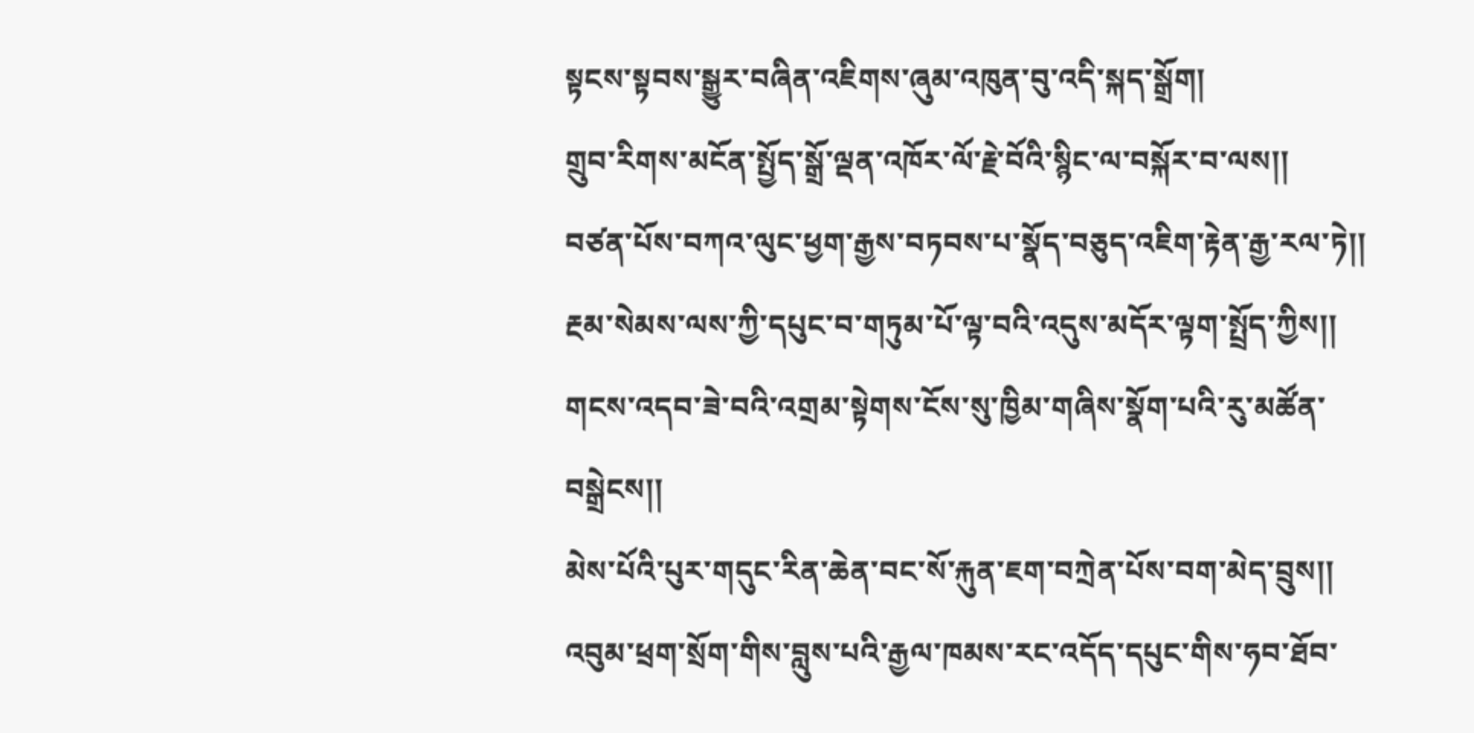སྟངས་སྟབས་སྒྱུར་བཞིན་འཇིགས་ཞུམ་འཁུན་བུ་འདི་སྐད་སྒྲོག།
གྲུབ་རིགས་མངོན་སྤྱོད་སྒྲོ་ལྡན་འཁོར་ལོ་རྗེ་བོའི་སྙིང་ལ་བསྐོར་བ་ལས།།
བཙན་པོས་བཀའ་ལུང་ཕྱག་རྒྱས་བཏབས་པ་སྣོད་བཅུད་འཇིག་རྟེན་རྒྱ་རལ་ཏེ།།
རྔམ་སེམས་ལས་ཀྱི་དཔུང་བ་གཏུམ་པོ་ལྟ་བའི་འདུས་མདོར་ལྟག་སྤྲོད་ཀྱིས།།
གངས་འདབ་ཟེ་བའི་འགྲམ་སྟེགས་ངོས་སུ་ཁྱིམ་གཞིས་སྣོག་པའི་རུ་མཚོན་བསྒྲེངས།།
མེས་པོའི་པུར་གདུང་རིན་ཆེན་བང་སོ་རྐུན་ཇག་བཀྲེན་པོས་བག་མེད་བྲུས།།
འབུམ་ཕྲག་སྲོག་གིས་བླུས་པའི་རྒྱལ་ཁམས་རང་འདོད་དཔུང་གིས་ཧབ་ཐོབ་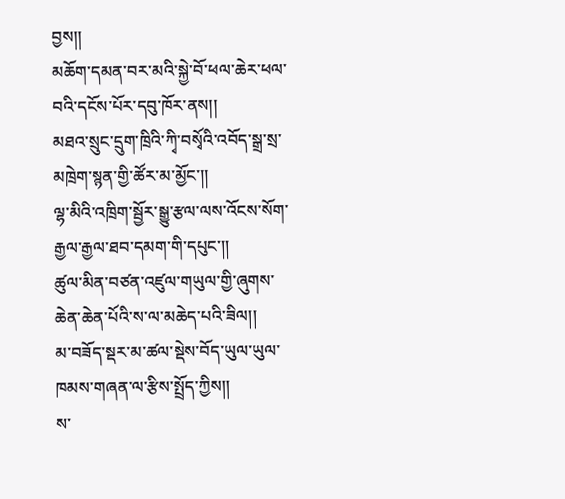བྱས།།
མཆོག་དམན་བར་མའི་སྐྱེ་བོ་ཕལ་ཆེར་ཕལ་བའི་དངོས་པོར་དབུ་ཁོར་ནས།།
མཐའ་སྲུང་དྲུག་ཁྲིའི་ཀྭི་བསྭོའི་འབོད་སྒྲ་སྲ་མཁྲེག་སྙན་གྱི་ཚོར་མ་མྱོང་།།
ལྷ་མིའི་འཁྲིག་སྦྱོར་སྒྱུ་རྩལ་ལས་འོངས་སོག་རྒྱལ་རྒྱལ་ཐབ་དམག་གི་དཔུང་།།
ཚུལ་མིན་བཙན་འཛུལ་གཡུལ་གྱི་ཞུགས་ཆེན་ཆེན་པོའི་ས་ལ་མཆེད་པའི་ཟིལ།།
མ་བཟོད་སྡར་མ་ཚལ་སྡེས་བོད་ཡུལ་ཡུལ་ཁམས་གཞན་ལ་རྩིས་སྤྲོད་ཀྱིས།།
ས་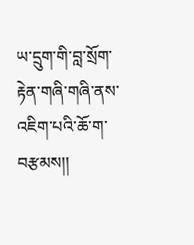ཡ་དྲུག་གི་བླ་སྲོག་རྟེན་གཞི་གཞི་ནས་འཇིག་པའི་ཆོ་ག་བརྩམས།།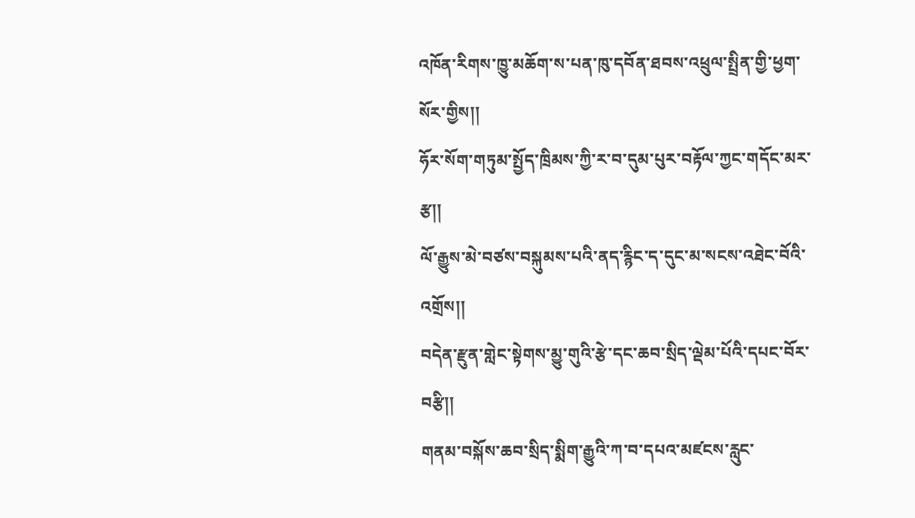འཁོན་རིགས་ཁྱུ་མཆོག་ས་པན་ཁུ་དབོན་ཐབས་འཕྲུལ་སྤྲིན་གྱི་ཕྱག་སོར་གྱིས།།
ཧོར་སོག་གཏུམ་སྤྱོད་ཁྲིམས་ཀྱི་ར་བ་དུམ་པུར་བརྟོལ་ཀྱང་གདོང་མར་རྩ།།
ལོ་རྒྱུས་མེ་བཙས་བསྐུམས་པའི་ནད་རྙིང་ད་དུང་མ་སངས་འཐེང་བོའི་འགྲོས།།
བདེན་རྫུན་གླེང་སྟེགས་མྱུ་གུའི་རྩེ་དང་ཆབ་སྲིད་ལྡེམ་པོའི་དཔང་བོར་བརྩི།།
གནམ་བསྐོས་ཆབ་སྲིད་སྨིག་རྒྱུའི་ཀ་བ་དཔའ་མཛངས་རླུང་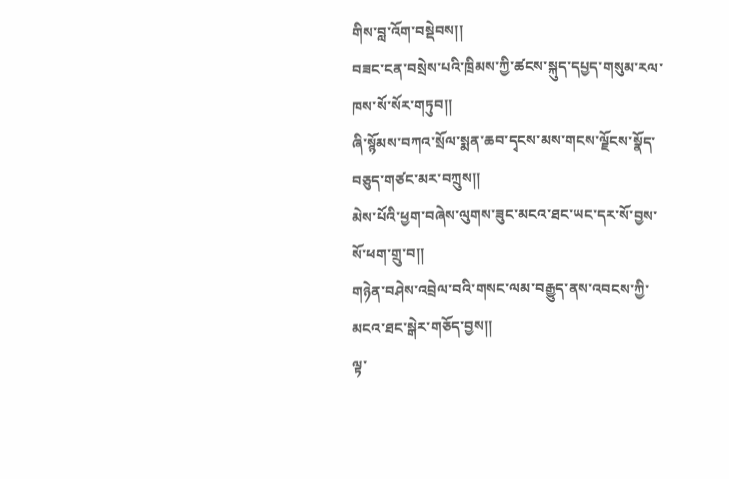གིས་བླ་འོག་བསྡེབས།།
བཟང་ངན་བསྲེས་པའི་ཁྲིམས་ཀྱི་ཚངས་སྐུད་དཔྱད་གསུམ་རལ་ཁས་སོ་སོར་གཏུབ།།
ཞི་སྙོམས་བཀའ་སྲོལ་སྨན་ཆབ་དྭངས་མས་གངས་ལྗོངས་སྣོད་བཅུད་གཙང་མར་བཀྲུས།།
མེས་པོའི་ཕྱག་བཞེས་ལུགས་ཟུང་མངའ་ཐང་ཡང་དར་སོ་བྱས་སོ་ཕག་གྲུ་བ།།
གཉེན་བཤེས་འབྲེལ་བའི་གསང་ལམ་བརྒྱུད་ནས་འབངས་ཀྱི་མངའ་ཐང་སྒེར་གཅོད་བྱས།།
ལྟ་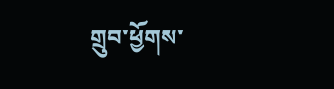གྲུབ་ཕྱོགས་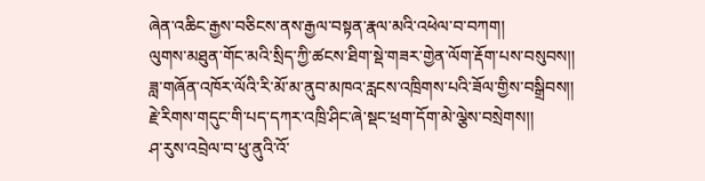ཞེན་འཆིང་རྒྱས་བཅིངས་ནས་རྒྱལ་བསྟན་རྣལ་མའི་འཕེལ་བ་བཀག།
ལུགས་མཐུན་གོང་མའི་སྲིད་ཀྱི་ཚངས་ཐིག་སྡེ་གཟར་གྱེན་ལོག་རྡོག་པས་བསུབས།།
ཟླ་གཞོན་འཁོར་ལོའི་རི་མོ་མ་ནུབ་མཁའ་རླངས་འཁྲིགས་པའི་ཟོལ་གྱིས་བསྒྲིབས།།
རྗེ་རིགས་གདུང་གི་པད་དཀར་འཁྲི་ཤིང་ཞེ་སྡང་ཕྲག་དོག་མེ་ལྕེས་བསྲེགས།།
ཤ་རུས་འབྲེལ་བ་ཕུ་ནུའི་འོ་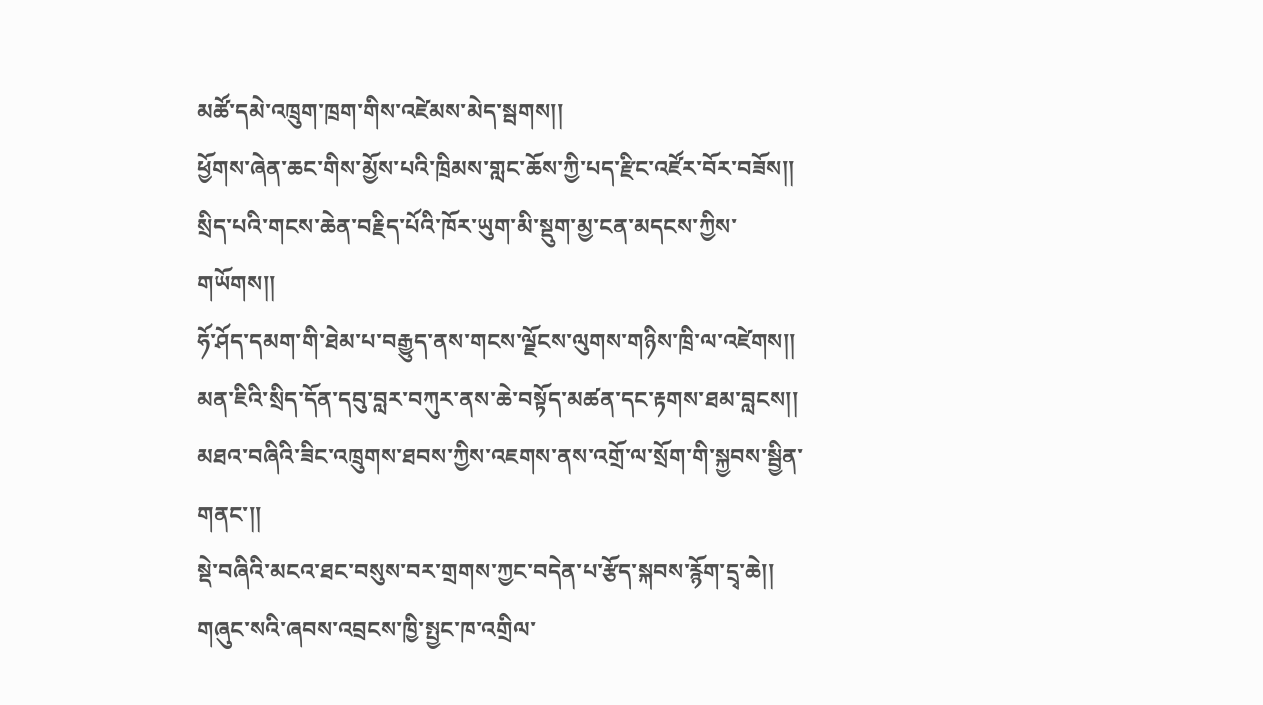མཚོ་དམེ་འཁྲུག་ཁྲག་གིས་འཛེམས་མེད་སྦགས།།
ཕྱོགས་ཞེན་ཆང་གིས་མྱོས་པའི་ཁྲིམས་གླང་ཆོས་ཀྱི་པད་རྫིང་འཛོར་བོར་བཟོས།།
སྲིད་པའི་གངས་ཆེན་བརྗིད་པོའི་ཁོར་ཡུག་མི་སྡུག་མྱ་ངན་མདངས་ཀྱིས་གཡོགས།།
ཧོ་ཤོད་དམག་གི་ཐེམ་པ་བརྒྱུད་ནས་གངས་ལྗོངས་ལུགས་གཉིས་ཁྲི་ལ་འཛེགས།།
མན་ཇིའི་སྲིད་དོན་དབུ་བླར་བཀུར་ནས་ཆེ་བསྟོད་མཚན་དང་རྟགས་ཐམ་བླངས།།
མཐའ་བཞིའི་ཟིང་འཁྲུགས་ཐབས་ཀྱིས་འཇགས་ནས་འགྲོ་ལ་སྲོག་གི་སྐྱབས་སྦྱིན་གནང་།།
སྡེ་བཞིའི་མངའ་ཐང་བསུས་བར་གྲགས་ཀྱང་བདེན་པ་རྩོད་སྐབས་རྙོག་དྲྭ་ཆེ།།
གཞུང་སའི་ཞབས་འབྲངས་ཁྱི་སྤྱང་ཁ་འགྲིལ་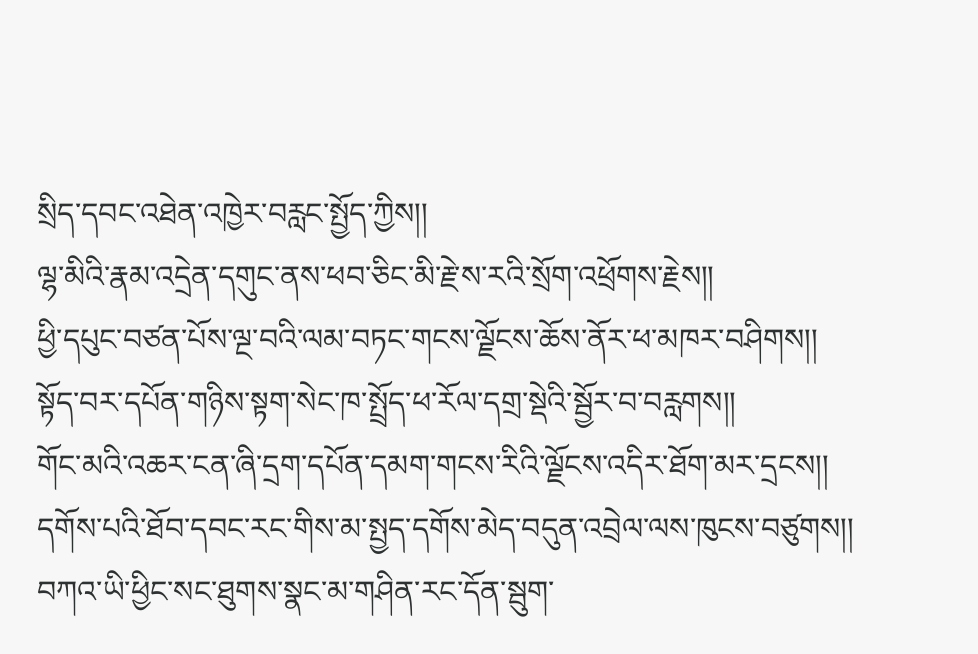སྲིད་དབང་འཐེན་འཁྱེར་བརླང་སྤྱོད་ཀྱིས།།
ལྷ་མིའི་རྣམ་འདྲེན་དགུང་ནས་ཕབ་ཅིང་མི་རྗེ་ས་རའི་སྲོག་འཕྲོགས་རྗེས།།
ཕྱི་དཔུང་བཙན་པོས་ལྔ་བའི་ལམ་བཏང་གངས་ལྗོངས་ཆོས་ནོར་ཕ་མཁར་བཤིགས།།
སྟོད་བར་དཔོན་གཉིས་སྟག་སེང་ཁ་སྤྲོད་ཕ་རོལ་དགྲ་སྡེའི་སྦྱོར་བ་བརླགས།།
གོང་མའི་འཆར་ངན་ཞི་དྲག་དཔོན་དམག་གངས་རིའི་ལྗོངས་འདིར་ཐོག་མར་དྲངས།།
དགོས་པའི་ཐོབ་དབང་རང་གིས་མ་སྤྱད་དགོས་མེད་བདུན་འབྲེལ་ལས་ཁུངས་བཙུགས།།
བཀའ་ཡི་ཕྱིང་སང་ཐུགས་སྣང་མ་གཤིན་རང་དོན་སྦུག་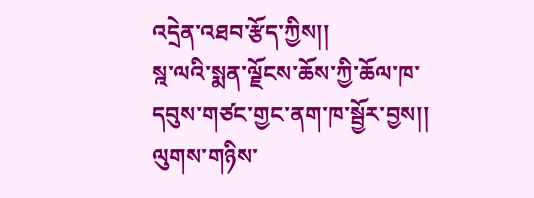འདྲེན་འཐབ་རྩོད་ཀྱིས།།
སྰ་ལའི་སྨན་ལྗོངས་ཆོས་ཀྱི་ཆོལ་ཁ་དབུས་གཙང་གྱང་ནག་ཁ་སྦྱོར་བྱས།།
ལུགས་གཉིས་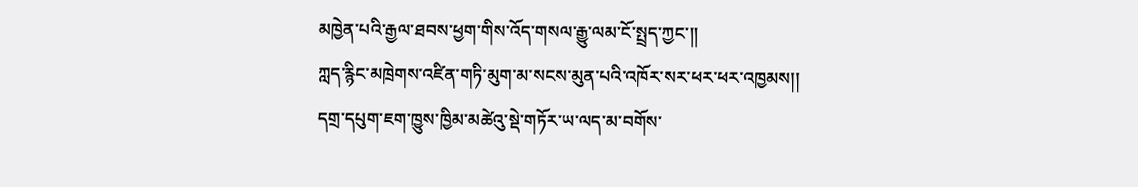མཁྱེན་པའི་རྒྱལ་ཐབས་ཕྱག་གིས་འོད་གསལ་རྒྱུ་ལམ་ངོ་སྤྲད་ཀྱང་།།
ཀླད་རྙིང་མཁྲེགས་འཛིན་གཏི་མུག་མ་སངས་མུན་པའི་འཁོར་སར་ཕར་ཕར་འཁྱམས།།
དགྲ་དཔུག་ཇག་ཁྱུས་ཁྱིམ་མཚེའུ་སྡེ་གཏོར་ཡ་ལད་མ་བགོས་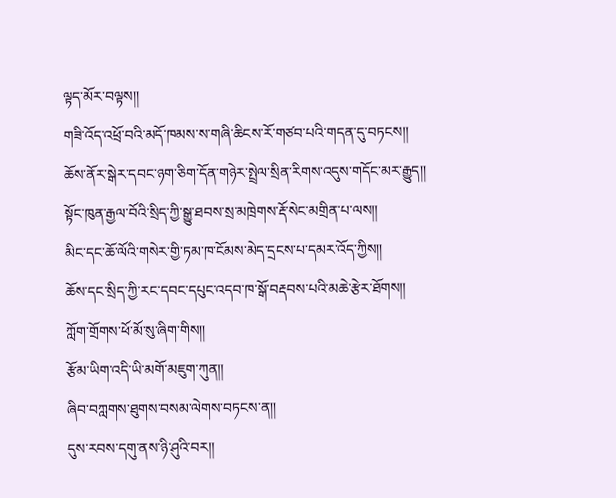ལྟད་མོར་བལྟས།།
གཟི་འོད་འཕྲོ་བའི་མདོ་ཁམས་ས་གཞི་ཆིངས་རོ་གཙབ་པའི་གདན་དུ་བཏངས།།
ཆོས་ནོར་སྒེར་དབང་ཉག་ཅིག་དོན་གཉེར་སྤྲེལ་སྲིན་རིགས་འདུས་གདོང་མར་རྒྱུད།།
སྟོང་ཁུན་རྒྱལ་བོའི་སྲིད་ཀྱི་སྒྱུ་ཐབས་སྲ་མཁྲེགས་རྡོ་སེང་མགྲིན་པ་ལས།།
མིང་དང་ཆོ་ལོའི་གསེར་གྱི་ཏམ་ཁ་ངོམས་མེད་དྲངས་པ་དམར་འོད་ཀྱིས།།
ཆོས་དང་སྲིད་ཀྱི་རང་དབང་དཔུང་འདབ་ཁ་སྒོ་བརྡབས་པའི་མཆེ་རྩེར་ཐོགས།།
ཀློག་གྲོགས་ཕོ་མོ་སུ་ཞིག་གིས།།
རྩོམ་ཡིག་འདི་ཡི་མགོ་མཇུག་ཀུན།།
ཞིབ་བཀླགས་ཐུགས་བསམ་ལེགས་བཏངས་ན།།
དུས་རབས་དགུ་ནས་ཉི་ཤུའི་བར།།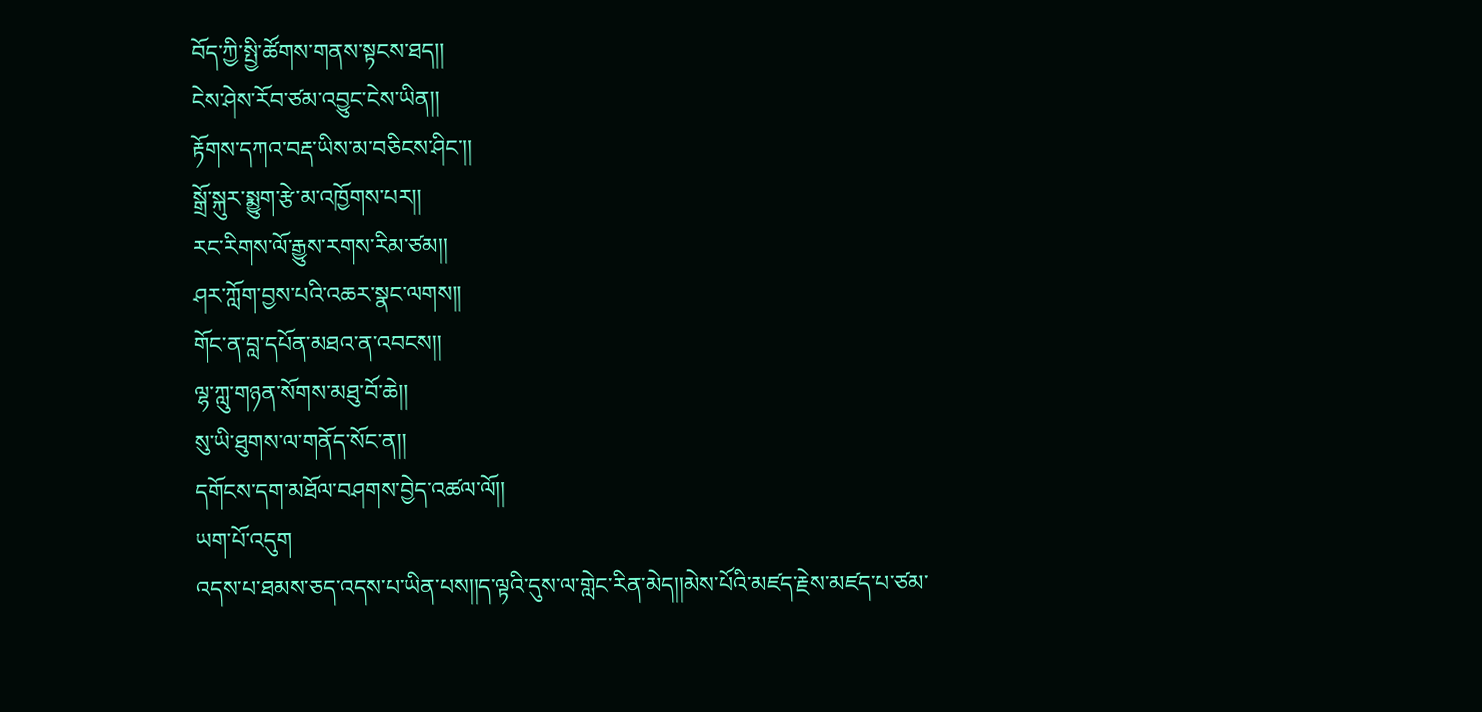བོད་ཀྱི་སྤྱི་ཚོགས་གནས་སྟངས་ཐད།།
ངེས་ཤེས་རོབ་ཙམ་འབྱུང་ངེས་ཡིན།།
རྟོགས་དཀའ་བརྡ་ཡིས་མ་བཅིངས་ཤིང་།།
སྒྲོ་སྐུར་སྨྱུག་རྩེ་མ་འཁྱོགས་པར།།
རང་རིགས་ལོ་རྒྱུས་རགས་རིམ་ཙམ།།
ཤར་ཀློག་བྱས་པའི་འཆར་སྣང་ལགས།།
གོང་ན་བླ་དཔོན་མཐའ་ན་འབངས།།
ལྷ་ཀླུ་གཉན་སོགས་མཐུ་བོ་ཆེ།།
སུ་ཡི་ཐུགས་ལ་གནོད་སོང་ན།།
དགོངས་དག་མཐོལ་བཤགས་བྱེད་འཚལ་ལོ།།
ཡག་པོ་འདུག
འདས་པ་ཐམས་ཅད་འདས་པ་ཡིན་པས།།ད་ལྟའི་དུས་ལ་གླེང་རིན་མེད།།མེས་པོའི་མཛད་རྗེས་མཛད་པ་ཙམ་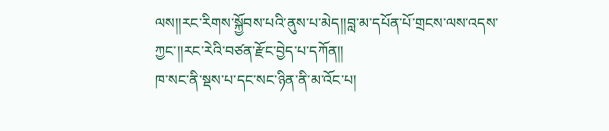ལས།།རང་རིགས་སྐྱོབས་པའི་ནུས་པ་མེད།།བླ་མ་དཔོན་པོ་གྲངས་ལས་འདས་ཀྱང་།།རང་རེའི་བཙན་རྫོང་བྱེད་པ་དཀོན།།
ཁ་སང་ནི་སྡས་པ་དང་སང་ཉིན་ནི་མ་འོང་པ།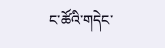ང་ཚོའི་གདེང་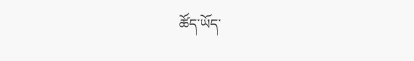ཚོད་ཡོད་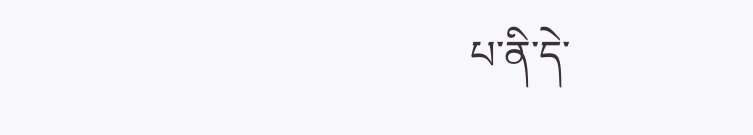པ་ནི་དེ་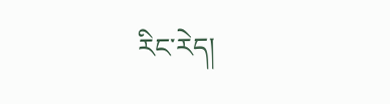རིང་རེད།